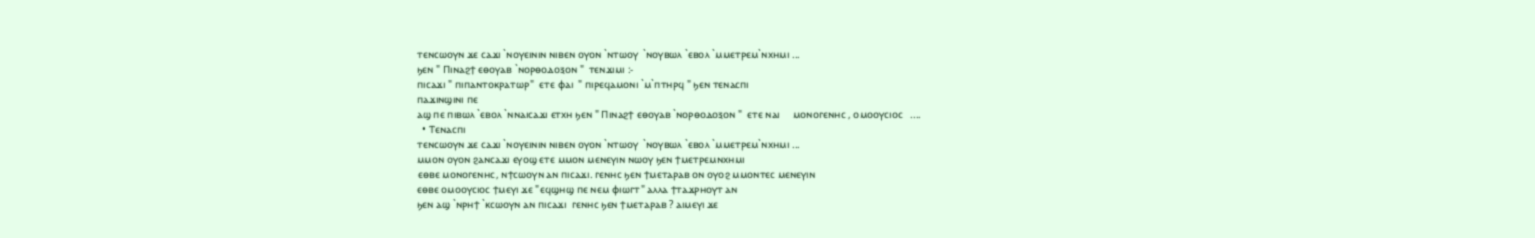ⲧⲉⲛⲥⲱⲟⲩⲛ ϫⲉ ⲥⲁϫⲓ `ⲛⲟⲩⲉⲓⲛⲓⲛ ⲛⲓⲃⲉⲛ ⲟⲩⲟⲛ `ⲛⲧⲱⲟⲩ  `ⲛⲟⲩⲃⲱⲗ `ⲉⲃⲟⲗ `ⲙⲙⲉⲧⲣⲉⲙ`ⲛⲭⲏⲙⲓ ...
ϧⲉⲛ " Ⲡⲓⲛⲁϩϯ ⲉⲑⲟⲩⲁⲃ `ⲛⲟⲣⲑⲟⲇⲟⲝⲟⲛ "  ⲧⲉⲛϫⲓⲙⲓ :-
ⲡⲓⲥⲁϫⲓ " ⲡⲓⲡⲁⲛⲧⲟⲕⲣⲁⲧⲱⲣ"  ⲉⲧⲉ ⲫⲁⲓ  " ⲡⲓⲣⲉϥⲁⲙⲟⲛⲓ `ⲙ`ⲡⲧⲏⲣϥ " ϧⲉⲛ ⲧⲉⲛⲁⲥⲡⲓ
ⲡⲁϫⲓⲛϣⲓⲛⲓ ⲡⲉ
ⲁϣ ⲡⲉ ⲡⲓⲃⲱⲗ `ⲉⲃⲟⲗ `ⲛⲛⲁⲓⲥⲁϫⲓ ⲉⲧⲭⲏ ϧⲉⲛ " Ⲡⲓⲛⲁϩϯ ⲉⲑⲟⲩⲁⲃ `ⲛⲟⲣⲑⲟⲇⲟⲝⲟⲛ "  ⲉⲧⲉ ⲛⲁⲓ     ⲙⲟⲛⲟⲅⲉⲛⲏⲥ , ⲟⲙⲟⲟⲩⲥⲓⲟⲥ   ....
  • Ⲧⲉⲛⲁⲥⲡⲓ
ⲧⲉⲛⲥⲱⲟⲩⲛ ϫⲉ ⲥⲁϫⲓ `ⲛⲟⲩⲉⲓⲛⲓⲛ ⲛⲓⲃⲉⲛ ⲟⲩⲟⲛ `ⲛⲧⲱⲟⲩ  `ⲛⲟⲩⲃⲱⲗ `ⲉⲃⲟⲗ `ⲙⲙⲉⲧⲣⲉⲙ`ⲛⲭⲏⲙⲓ ...
ⲙⲙⲟⲛ ⲟⲩⲟⲛ ϩⲁⲛⲥⲁϫⲓ ⲉⲩⲟϣ ⲉⲧⲉ ⲙⲙⲟⲛ ⲙⲉⲛⲉⲩⲓⲛ ⲛⲱⲟⲩ ϧⲉⲛ ϯⲙⲉⲧⲣⲉⲙⲛⲭⲏⲙⲓ
ⲉⲑⲃⲉ ⲙⲟⲛⲟⲅⲉⲛⲏⲥ, ⲛϯⲥⲱⲟⲩⲛ ⲁⲛ ⲡⲓⲥⲁϫⲓ. ⲅⲉⲛⲏⲥ ϧⲉⲛ ϯⲙⲉⲧⲁⲣⲁⲃ ⲟⲛ ⲟⲩⲟϩ ⲙⲙⲟⲛⲧⲉⲥ ⲙⲉⲛⲉⲩⲓⲛ
ⲉⲑⲃⲉ ⲟⲙⲟⲟⲩⲥⲓⲟⲥ ϯⲙⲉⲩⲓ ϫⲉ "ⲉϥϣⲏϣ ⲡⲉ ⲛⲉⲙ ⲫⲓⲱⲅⲧ" ⲁⲗⲗⲁ ϯⲧⲁϫⲣⲏⲟⲩⲧ ⲁⲛ
ϧⲉⲛ ⲁϣ `ⲛⲣⲏϯ `ⲕⲥⲱⲟⲩⲛ ⲁⲛ ⲡⲓⲥⲁϫⲓ  ⲅⲉⲛⲏⲥ ϧⲉⲛ ϯⲙⲉⲧⲁⲣⲁⲃ ? ⲁⲓⲙⲉⲩⲓ ϫⲉ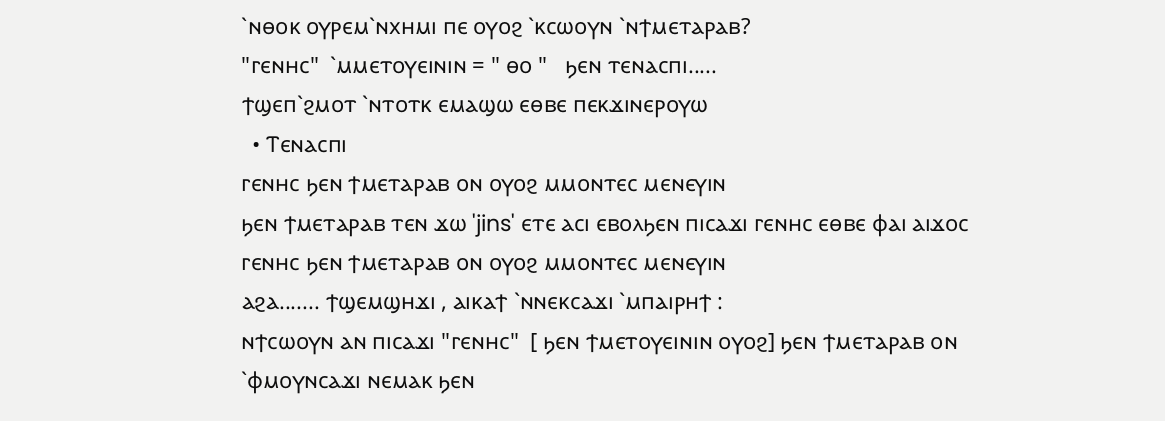`ⲛⲑⲟⲕ ⲟⲩⲣⲉⲙ`ⲛⲭⲏⲙⲓ ⲡⲉ ⲟⲩⲟϩ `ⲕⲥⲱⲟⲩⲛ `ⲛϯⲙⲉⲧⲁⲣⲁⲃ?
"ⲅⲉⲛⲏⲥ"  `ⲙⲙⲉⲧⲟⲩⲉⲓⲛⲓⲛ = " ⲑⲟ "   ϧⲉⲛ ⲧⲉⲛⲁⲥⲡⲓ.....
ϯϣⲉⲡ`ϩⲙⲟⲧ `ⲛⲧⲟⲧⲕ ⲉⲙⲁϣⲱ ⲉⲑⲃⲉ ⲡⲉⲕϫⲓⲛⲉⲣⲟⲩⲱ
  • Ⲧⲉⲛⲁⲥⲡⲓ
ⲅⲉⲛⲏⲥ ϧⲉⲛ ϯⲙⲉⲧⲁⲣⲁⲃ ⲟⲛ ⲟⲩⲟϩ ⲙⲙⲟⲛⲧⲉⲥ ⲙⲉⲛⲉⲩⲓⲛ
ϧⲉⲛ ϯⲙⲉⲧⲁⲣⲁⲃ ⲧⲉⲛ ϫⲱ 'jins' ⲉⲧⲉ ⲁⲥⲓ ⲉⲃⲟⲗϧⲉⲛ ⲡⲓⲥⲁϫⲓ ⲅⲉⲛⲏⲥ ⲉⲑⲃⲉ ⲫⲁⲓ ⲁⲓϫⲟⲥ
ⲅⲉⲛⲏⲥ ϧⲉⲛ ϯⲙⲉⲧⲁⲣⲁⲃ ⲟⲛ ⲟⲩⲟϩ ⲙⲙⲟⲛⲧⲉⲥ ⲙⲉⲛⲉⲩⲓⲛ
ⲁϩⲁ....... ϯϣⲉⲙϣⲏϫⲓ , ⲁⲓⲕⲁϯ `ⲛⲛⲉⲕⲥⲁϫⲓ `ⲙⲡⲁⲓⲣⲏϯ :
ⲛϯⲥⲱⲟⲩⲛ ⲁⲛ ⲡⲓⲥⲁϫⲓ "ⲅⲉⲛⲏⲥ"  [ ϧⲉⲛ ϯⲙⲉⲧⲟⲩⲉⲓⲛⲓⲛ ⲟⲩⲟϩ] ϧⲉⲛ ϯⲙⲉⲧⲁⲣⲁⲃ ⲟⲛ
`ⲫⲙⲟⲩⲛⲥⲁϫⲓ ⲛⲉⲙⲁⲕ ϧⲉⲛ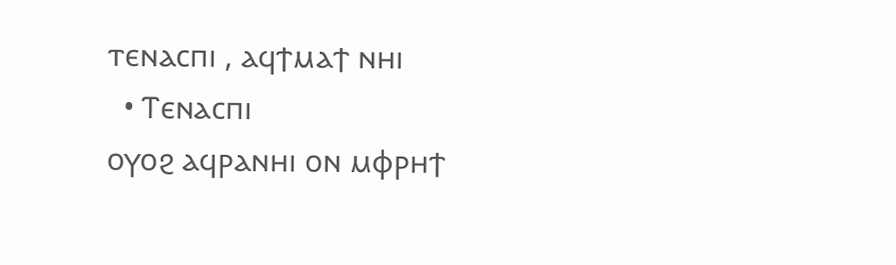ⲧⲉⲛⲁⲥⲡⲓ , ⲁϥϯⲙⲁϯ ⲛⲏⲓ
  • Ⲧⲉⲛⲁⲥⲡⲓ
ⲟⲩⲟϩ ⲁϥⲣⲁⲛⲏⲓ ⲟⲛ ⲙⲫⲣⲏϯ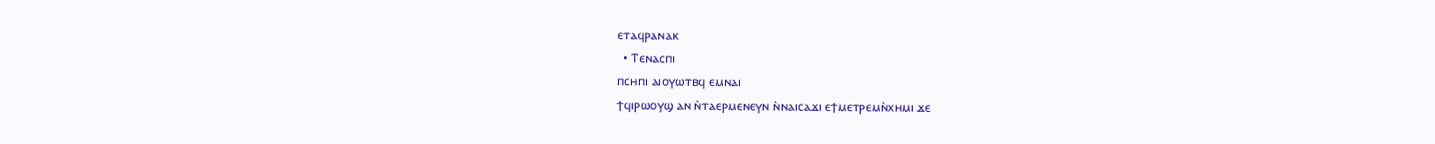ⲉⲧⲁϥⲣⲁⲛⲁⲕ
  • Ⲧⲉⲛⲁⲥⲡⲓ
ⲡⲥⲏⲡⲓ ⲁⲓⲟⲩⲱⲧⲃϥ ⲉⲙⲛⲁⲓ
ϯϥⲓⲣⲱⲟⲩϣ ⲁⲛ ⲛ̀ⲧⲁⲉⲣⲙⲉⲛⲉⲩⲛ ⲛ̀ⲛⲁⲓⲥⲁϫⲓ ⲉϯⲙⲉⲧⲣⲉⲙⲛ̀ⲭⲏⲙⲓ ϫⲉ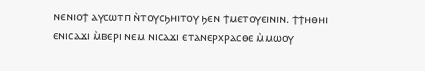ⲛⲉⲛⲓⲟϯ ⲁⲩⲥⲱⲧⲡ ⲛ̀ⲧⲟⲩⲥϧⲏⲓⲧⲟⲩ ϧⲉⲛ ϯⲙⲉⲧⲟⲩⲉⲓⲛⲓⲛ. ϯϯⲏⲑⲏⲓ ⲉⲛⲓⲥⲁϫⲓ ⲙ̀ⲃⲉⲣⲓ ⲛⲉⲙ ⲛⲓⲥⲁϫⲓ ⲉⲧⲁⲛⲉⲣⲭⲣⲁⲥⲑⲉ ⲙ̀ⲙⲱⲟⲩ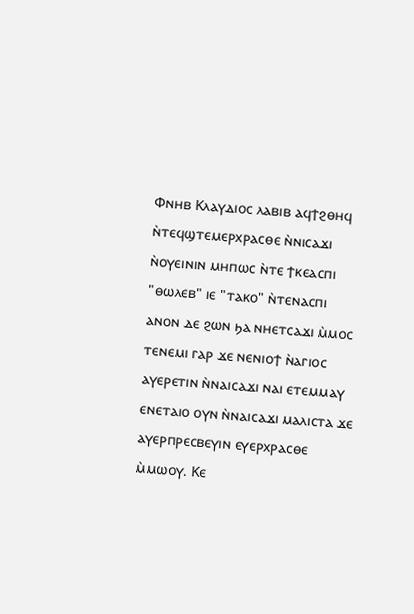Ⲫⲛⲏⲃ Ⲕⲗⲁⲩⲇⲓⲟⲥ ⲗⲁⲃⲓⲃ ⲁϥϯϩⲑⲏϥ ⲛ̀ⲧⲉϥϣⲧⲉⲙⲉⲣⲭⲣⲁⲥⲑⲉ ⲛ̀ⲛⲓⲥⲁϫⲓ ⲛ̀ⲟⲩⲉⲓⲛⲓⲛ ⲙⲏⲡⲱⲥ ⲛ̀ⲧⲉ ϯⲕⲉⲁⲥⲡⲓ "ⲑⲱⲗⲉⲃ" ⲓⲉ "ⲧⲁⲕⲟ" ⲛ̀ⲧⲉⲛⲁⲥⲡⲓ ⲁⲛⲟⲛ ⲇⲉ ϩⲱⲛ ϧⲁ ⲛⲏⲉⲧⲥⲁϫⲓ ⲙ̀ⲙⲟⲥ ⲧⲉⲛⲉⲙⲓ ⲅⲁⲣ ϫⲉ ⲛⲉⲛⲓⲟϯ ⲛ̀ⲁⲅⲓⲟⲥ ⲁⲩⲉⲣⲉⲧⲓⲛ ⲛ̀ⲛⲁⲓⲥⲁϫⲓ ⲛⲁⲓ ⲉⲧⲉⲙⲙⲁⲩ ⲉⲛⲉⲧⲁⲓⲟ ⲟⲩⲛ ⲛ̀ⲛⲁⲓⲥⲁϫⲓ ⲙⲁⲗⲓⲥⲧⲁ ϫⲉ ⲁⲩⲉⲣⲡⲣⲉⲥⲃⲉⲩⲓⲛ ⲉⲩⲉⲣⲭⲣⲁⲥⲑⲉ ⲙ̀ⲙⲱⲟⲩ. Ⲕⲉ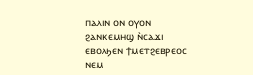ⲡⲁⲗⲓⲛ ⲟⲛ ⲟⲩⲟⲛ ϩⲁⲛⲕⲉⲙⲏϣ ⲛ̀ⲥⲁϫⲓ ⲉⲃⲟⲗϧⲉⲛ ϯⲙⲉⲧϩⲉⲃⲣⲉⲟⲥ ⲛⲉⲙ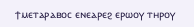ϯⲙⲉⲧⲁⲣⲁⲃⲟⲥ ⲉⲛⲉⲁⲣⲉϩ ⲉⲣⲱⲟⲩ ⲧⲏⲣⲟⲩ